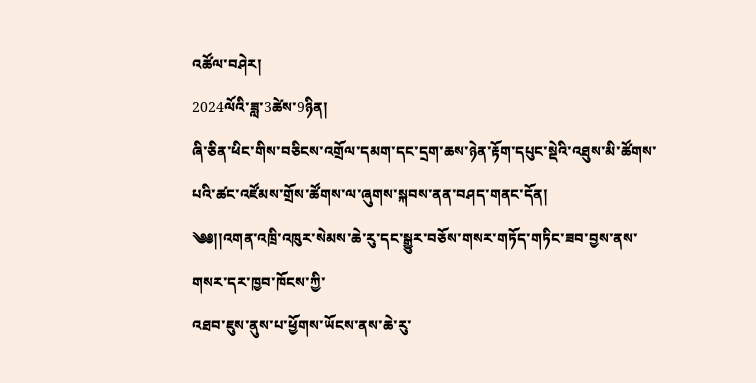འཚོལ་བཤེར།
2024ལོའི་ཟླ་3ཚེས་9ཉིན།
ཞི་ཅིན་ཕིང་གིས་བཅིངས་འགྲོལ་དམག་དང་དྲག་ཆས་ཉེན་རྟོག་དཔུང་སྡེའི་འཐུས་མི་ཚོགས་པའི་ཚང་འཛོམས་གྲོས་ཚོགས་ལ་ཞུགས་སྐབས་ནན་བཤད་གནང་དོན།
༄༅།།འགན་འཁྲི་འཁུར་སེམས་ཆེ་རུ་དང་སྒྱུར་བཅོས་གསར་གཏོད་གཏིང་ཟབ་བྱས་ནས་གསར་དར་ཁྱབ་ཁོངས་ཀྱི་
འཐབ་ཇུས་ནུས་པ་ཕྱོགས་ཡོངས་ནས་ཆེ་རུ་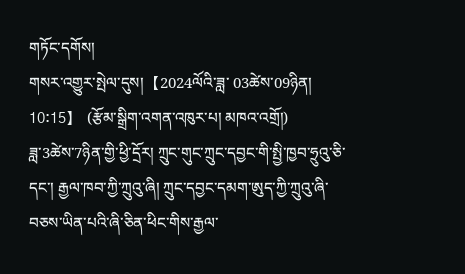གཏོང་དགོས།
གསར་འགྱུར་སྤེལ་དུས།  【2024ལོའི་ཟླ་ 03ཚེས་09ཉིན། 10:15】   (རྩོམ་སྒྲིག་འགན་འཁུར་པ། མཁའ་འགྲོ།)
ཟླ་3ཚེས་7ཉིན་གྱི་ཕྱི་དྲོར། ཀྲུང་གུང་ཀྲུང་དབྱང་གི་སྤྱི་ཁྱབ་ཧྲུའུ་ཅི་དང་། རྒྱལ་ཁབ་ཀྱི་ཀྲུའུ་ཞི། ཀྲུང་དབྱང་དམག་ཨུད་ཀྱི་ཀྲུའུ་ཞི་བཅས་ཡིན་པའི་ཞི་ཅིན་ཕིང་གིས་རྒྱལ་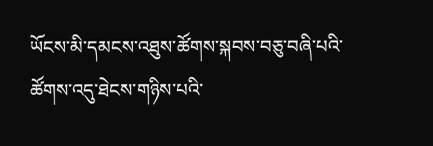ཡོངས་མི་དམངས་འཐུས་ཚོགས་སྐབས་བཅུ་བཞི་པའི་ཚོགས་འདུ་ཐེངས་གཉིས་པའི་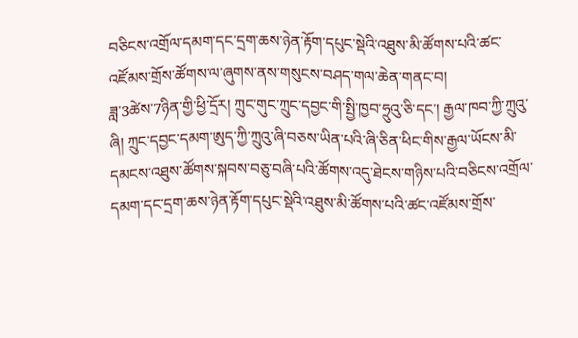བཅིངས་འགྲོལ་དམག་དང་དྲག་ཆས་ཉེན་རྟོག་དཔུང་སྡེའི་འཐུས་མི་ཚོགས་པའི་ཚང་འཛོམས་གྲོས་ཚོགས་ལ་ཞུགས་ནས་གསུངས་བཤད་གལ་ཆེན་གནང་བ།
ཟླ་3ཚེས་7ཉིན་གྱི་ཕྱི་དྲོར། ཀྲུང་གུང་ཀྲུང་དབྱང་གི་སྤྱི་ཁྱབ་ཧྲུའུ་ཅི་དང་། རྒྱལ་ཁབ་ཀྱི་ཀྲུའུ་ཞི། ཀྲུང་དབྱང་དམག་ཨུད་ཀྱི་ཀྲུའུ་ཞི་བཅས་ཡིན་པའི་ཞི་ཅིན་ཕིང་གིས་རྒྱལ་ཡོངས་མི་དམངས་འཐུས་ཚོགས་སྐབས་བཅུ་བཞི་པའི་ཚོགས་འདུ་ཐེངས་གཉིས་པའི་བཅིངས་འགྲོལ་དམག་དང་དྲག་ཆས་ཉེན་རྟོག་དཔུང་སྡེའི་འཐུས་མི་ཚོགས་པའི་ཚང་འཛོམས་གྲོས་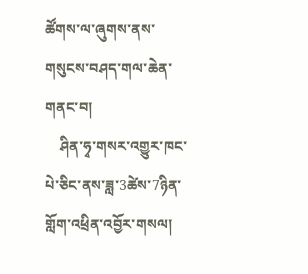ཚོགས་ལ་ཞུགས་ནས་གསུངས་བཤད་གལ་ཆེན་གནང་བ།
    ཤིན་ཧྭ་གསར་འགྱུར་ཁང་པེ་ཅིང་ནས་ཟླ་3ཚེས་7ཉིན་གློག་འཕྲིན་འབྱོར་གསལ།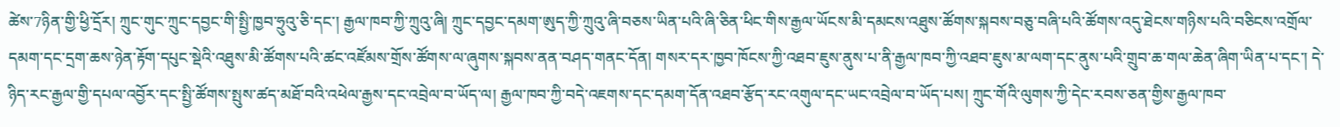ཚེས་7ཉིན་གྱི་ཕྱི་དྲོར། ཀྲུང་གུང་ཀྲུང་དབྱང་གི་སྤྱི་ཁྱབ་ཧྲུའུ་ཅི་དང་། རྒྱལ་ཁབ་ཀྱི་ཀྲུའུ་ཞི། ཀྲུང་དབྱང་དམག་ཨུད་ཀྱི་ཀྲུའུ་ཞི་བཅས་ཡིན་པའི་ཞི་ཅིན་ཕིང་གིས་རྒྱལ་ཡོངས་མི་དམངས་འཐུས་ཚོགས་སྐབས་བཅུ་བཞི་པའི་ཚོགས་འདུ་ཐེངས་གཉིས་པའི་བཅིངས་འགྲོལ་དམག་དང་དྲག་ཆས་ཉེན་རྟོག་དཔུང་སྡེའི་འཐུས་མི་ཚོགས་པའི་ཚང་འཛོམས་གྲོས་ཚོགས་ལ་ཞུགས་སྐབས་ནན་བཤད་གནང་དོན། གསར་དར་ཁྱབ་ཁོངས་ཀྱི་འཐབ་ཇུས་ནུས་པ་ནི་རྒྱལ་ཁབ་ཀྱི་འཐབ་ཇུས་མ་ལག་དང་ནུས་པའི་གྲུབ་ཆ་གལ་ཆེན་ཞིག་ཡིན་པ་དང་། དེ་ཉིད་རང་རྒྱལ་གྱི་དཔལ་འབྱོར་དང་སྤྱི་ཚོགས་སྤུས་ཚད་མཐོ་བའི་འཕེལ་རྒྱས་དང་འབྲེལ་བ་ཡོད་ལ། རྒྱལ་ཁབ་ཀྱི་བདེ་འཇགས་དང་དམག་དོན་འཐབ་རྩོད་རང་འགུལ་དང་ཡང་འབྲེལ་བ་ཡོད་པས། ཀྲུང་གོའི་ལུགས་ཀྱི་དེང་རབས་ཅན་གྱིས་རྒྱལ་ཁབ་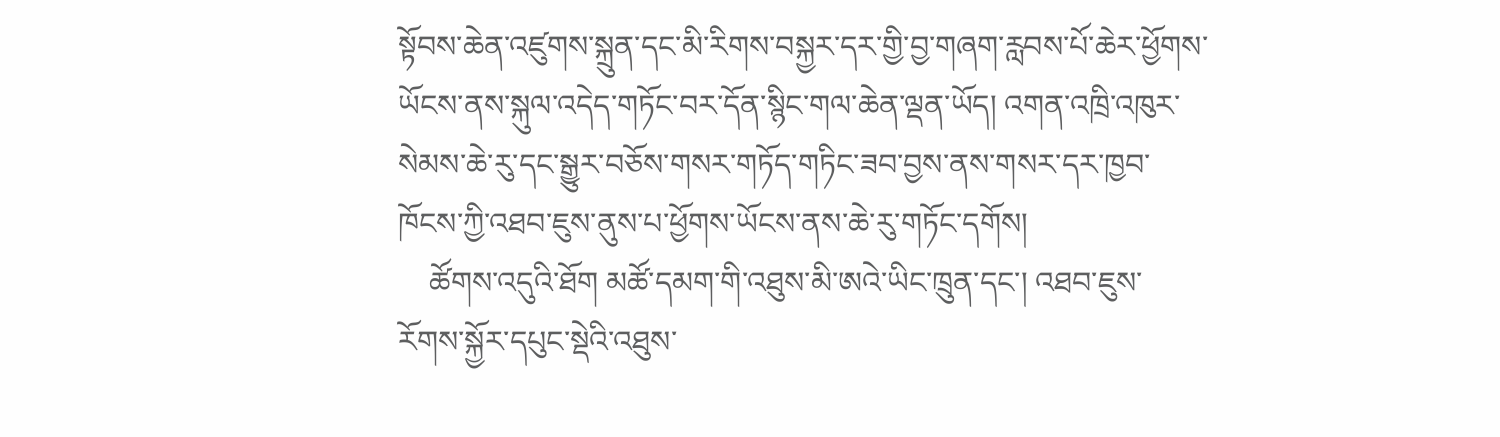སྟོབས་ཆེན་འཛུགས་སྐྲུན་དང་མི་རིགས་བསྐྱར་དར་གྱི་བྱ་གཞག་རླབས་པོ་ཆེར་ཕྱོགས་ཡོངས་ནས་སྐུལ་འདེད་གཏོང་བར་དོན་སྙིང་གལ་ཆེན་ལྡན་ཡོད། འགན་འཁྲི་འཁུར་སེམས་ཆེ་རུ་དང་སྒྱུར་བཅོས་གསར་གཏོད་གཏིང་ཟབ་བྱས་ནས་གསར་དར་ཁྱབ་ཁོངས་ཀྱི་འཐབ་ཇུས་ནུས་པ་ཕྱོགས་ཡོངས་ནས་ཆེ་རུ་གཏོང་དགོས།
    ཚོགས་འདུའི་ཐོག མཚོ་དམག་གི་འཐུས་མི་ཨའེ་ཡིང་ཁྲུན་དང་། འཐབ་ཇུས་རོགས་སྐྱོར་དཔུང་སྡེའི་འཐུས་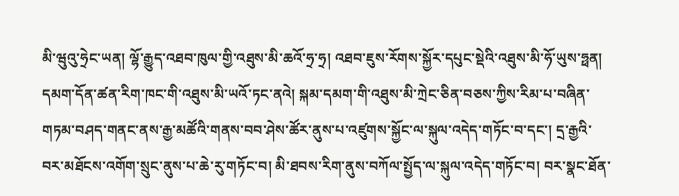མི་ཝུའུ་ཧྲེང་ཡན། ལྷོ་རྒྱུད་འཐབ་ཁུལ་གྱི་འཐུས་མི་ཆའོ་ཧྲ་ཧྲ། འཐབ་ཇུས་རོགས་སྐྱོར་དཔུང་སྡེའི་འཐུས་མི་ཧོ་ཡུས་ཧྥན། དམག་དོན་ཚན་རིག་ཁང་གི་འཐུས་མི་ཡའོ་ཏང་ནའེ། སྐམ་དམག་གི་འཐུས་མི་ཀྲེང་ཅིན་བཅས་ཀྱིས་རིམ་པ་བཞིན་གཏམ་བཤད་གནང་ནས་རྒྱ་མཚོའི་གནས་བབ་ཤེས་ཚོར་ནུས་པ་འཛུགས་སྐྱོང་ལ་སྐུལ་འདེད་གཏོང་བ་དང་། དྲ་རྒྱའི་བར་མཐོངས་འགོག་སྲུང་ནུས་པ་ཆེ་རུ་གཏོང་བ། མི་ཐབས་རིག་ནུས་བཀོལ་སྤྱོད་ལ་སྐུལ་འདེད་གཏོང་བ། བར་སྣང་ཐོན་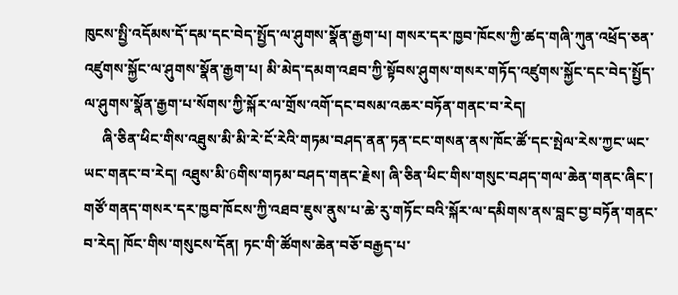ཁུངས་སྤྱི་འདོམས་དོ་དམ་དང་བེད་སྤྱོད་ལ་ཤུགས་སྣོན་རྒྱག་པ། གསར་དར་ཁྱབ་ཁོངས་ཀྱི་ཚད་གཞི་ཀུན་འཕྲོད་ཅན་འཛུགས་སྐྱོང་ལ་ཤུགས་སྣོན་རྒྱག་པ། མི་མེད་དམག་འཐབ་ཀྱི་སྟོབས་ཤུགས་གསར་གཏོད་འཛུགས་སྐྱོང་དང་བེད་སྤྱོད་ལ་ཤུགས་སྣོན་རྒྱག་པ་སོགས་ཀྱི་སྐོར་ལ་གྲོས་འགོ་དང་བསམ་འཆར་བཏོན་གནང་བ་རེད།
     ཞི་ཅིན་ཕིང་གིས་འཐུས་མི་མི་རེ་ངོ་རེའི་གཏམ་བཤད་ནན་ཏན་ངང་གསན་ནས་ཁོང་ཚོ་དང་སྤེལ་རེས་ཀྱང་ཡང་ཡང་གནང་བ་རེད། འཐུས་མི་6གིས་གཏམ་བཤད་གནང་རྗེས། ཞི་ཅིན་ཕིང་གིས་གསུང་བཤད་གལ་ཆེན་གནང་ཞིང་། གཙོ་གནད་གསར་དར་ཁྱབ་ཁོངས་ཀྱི་འཐབ་ཇུས་ནུས་པ་ཆེ་རུ་གཏོང་བའི་སྐོར་ལ་དམིགས་ནས་བླང་བྱ་བཏོན་གནང་བ་རེད། ཁོང་གིས་གསུངས་དོན། ཏང་གི་ཚོགས་ཆེན་བཅོ་བརྒྱད་པ་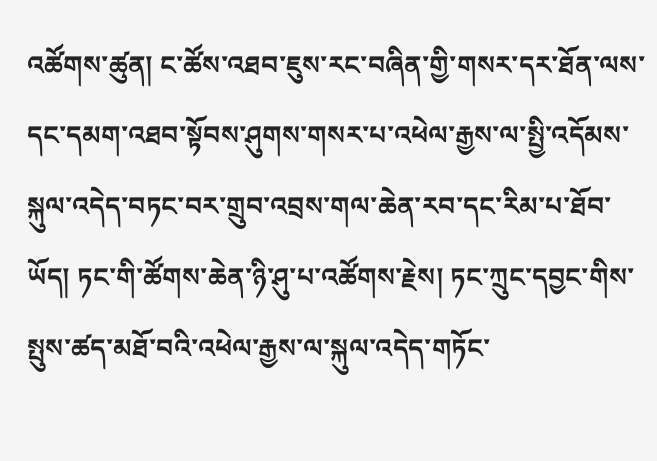འཚོགས་ཚུན། ང་ཚོས་འཐབ་ཇུས་རང་བཞིན་གྱི་གསར་དར་ཐོན་ལས་དང་དམག་འཐབ་སྟོབས་ཤུགས་གསར་པ་འཕེལ་རྒྱས་ལ་སྤྱི་འདོམས་སྐུལ་འདེད་བཏང་བར་གྲུབ་འབྲས་གལ་ཆེན་རབ་དང་རིམ་པ་ཐོབ་ཡོད། ཏང་གི་ཚོགས་ཆེན་ཉི་ཤུ་པ་འཚོགས་རྗེས། ཏང་ཀྲུང་དབྱང་གིས་སྤུས་ཚད་མཐོ་བའི་འཕེལ་རྒྱས་ལ་སྐུལ་འདེད་གཏོང་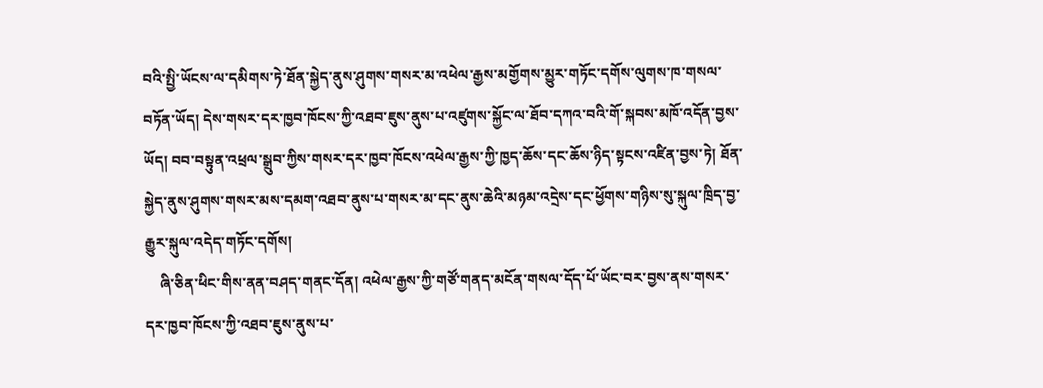བའི་སྤྱི་ཡོངས་ལ་དམིགས་ཏེ་ཐོན་སྐྱེད་ནུས་ཤུགས་གསར་མ་འཕེལ་རྒྱས་མགྱོགས་མྱུར་གཏོང་དགོས་ལུགས་ཁ་གསལ་བཏོན་ཡོད། དེས་གསར་དར་ཁྱབ་ཁོངས་ཀྱི་འཐབ་ཇུས་ནུས་པ་འཛུགས་སྐྱོང་ལ་ཐོབ་དཀའ་བའི་གོ་སྐབས་མཁོ་འདོན་བྱས་ཡོད། བབ་བསྟུན་འཕྲལ་སྒྲུབ་ཀྱིས་གསར་དར་ཁྱབ་ཁོངས་འཕེལ་རྒྱས་ཀྱི་ཁྱད་ཆོས་དང་ཆོས་ཉིད་སྟངས་འཛིན་བྱས་ཏེ། ཐོན་སྐྱེད་ནུས་ཤུགས་གསར་མས་དམག་འཐབ་ནུས་པ་གསར་མ་དང་ནུས་ཆེའི་མཉམ་འདྲེས་དང་ཕྱོགས་གཉིས་སུ་སྐུལ་ཁྲིད་བྱ་རྒྱུར་སྐུལ་འདེད་གཏོང་དགོས།
    ཞི་ཅིན་ཕིང་གིས་ནན་བཤད་གནང་དོན། འཕེལ་རྒྱས་ཀྱི་གཙོ་གནད་མངོན་གསལ་དོད་པོ་ཡོང་བར་བྱས་ནས་གསར་དར་ཁྱབ་ཁོངས་ཀྱི་འཐབ་ཇུས་ནུས་པ་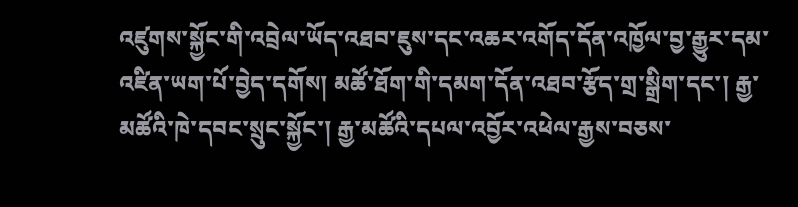འཛུགས་སྐྱོང་གི་འབྲེལ་ཡོད་འཐབ་ཇུས་དང་འཆར་འགོད་དོན་འཁྱོལ་བྱ་རྒྱུར་དམ་འཛིན་ཡག་པོ་བྱེད་དགོས། མཚོ་ཐོག་གི་དམག་དོན་འཐབ་རྩོད་གྲ་སྒྲིག་དང་། རྒྱ་མཚོའི་ཁེ་དབང་སྲུང་སྐྱོང་། རྒྱ་མཚོའི་དཔལ་འབྱོར་འཕེལ་རྒྱས་བཅས་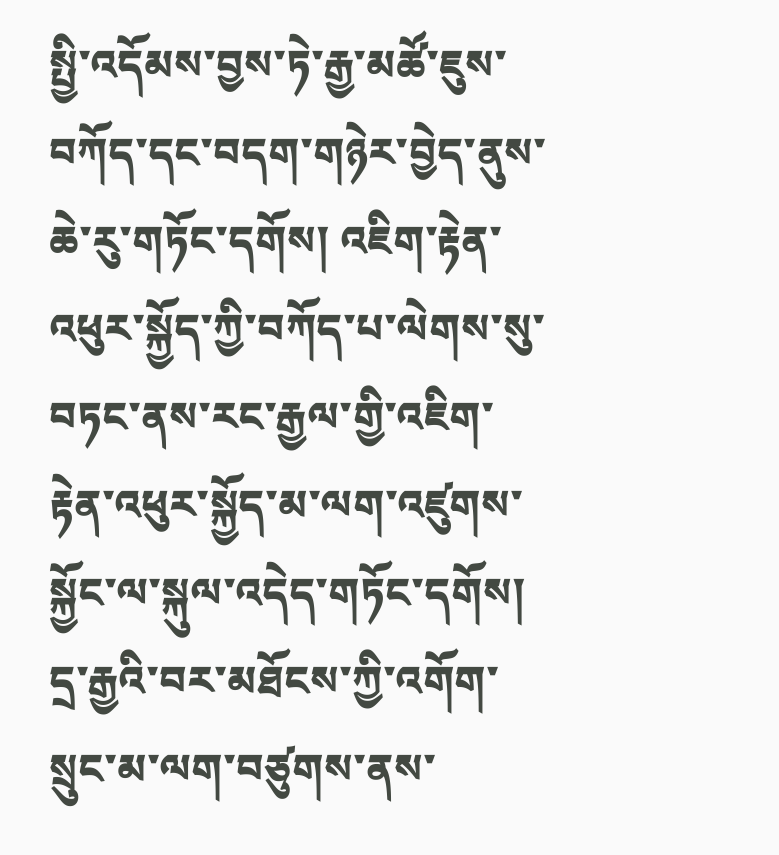སྤྱི་འདོམས་བྱས་ཏེ་རྒྱ་མཚོ་ཇུས་བཀོད་དང་བདག་གཉེར་བྱེད་ནུས་ཆེ་རུ་གཏོང་དགོས། འཇིག་རྟེན་འཕུར་སྐྱོད་ཀྱི་བཀོད་པ་ལེགས་སུ་བཏང་ནས་རང་རྒྱལ་གྱི་འཇིག་རྟེན་འཕུར་སྐྱོད་མ་ལག་འཛུགས་སྐྱོང་ལ་སྐུལ་འདེད་གཏོང་དགོས། དྲ་རྒྱའི་བར་མཐོངས་ཀྱི་འགོག་སྲུང་མ་ལག་བཙུགས་ནས་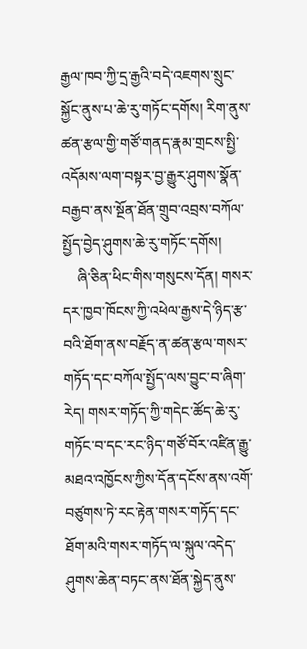རྒྱལ་ཁབ་ཀྱི་དྲ་རྒྱའི་བདེ་འཇགས་སྲུང་སྐྱོང་ནུས་པ་ཆེ་རུ་གཏོང་དགོས། རིག་ནུས་ཚན་རྩལ་གྱི་གཙོ་གནད་རྣམ་གྲངས་སྤྱི་འདོམས་ལག་བསྟར་བྱ་རྒྱུར་ཤུགས་སྣོན་བརྒྱབ་ནས་སྔོན་ཐོན་གྲུབ་འབྲས་བཀོལ་སྤྱོད་བྱེད་ཤུགས་ཆེ་རུ་གཏོང་དགོས།
    ཞི་ཅིན་ཕིང་གིས་གསུངས་དོན། གསར་དར་ཁྱབ་ཁོངས་ཀྱི་འཕེལ་རྒྱས་དེ་ཉིད་རྩ་བའི་ཐོག་ནས་བརྗོད་ན་ཚན་རྩལ་གསར་གཏོད་དང་བཀོལ་སྤྱོད་ལས་བྱུང་བ་ཞིག་རེད། གསར་གཏོད་ཀྱི་གདེང་ཚོད་ཆེ་རུ་གཏོང་བ་དང་རང་ཉིད་གཙོ་བོར་འཛིན་རྒྱུ་མཐའ་འཁྱོངས་ཀྱིས་དོན་དངོས་ནས་འགོ་བཙུགས་ཏེ་རང་རྟེན་གསར་གཏོད་དང་ཐོག་མའི་གསར་གཏོད་ལ་སྐུལ་འདེད་ཤུགས་ཆེན་བཏང་ནས་ཐོན་སྐྱེད་ནུས་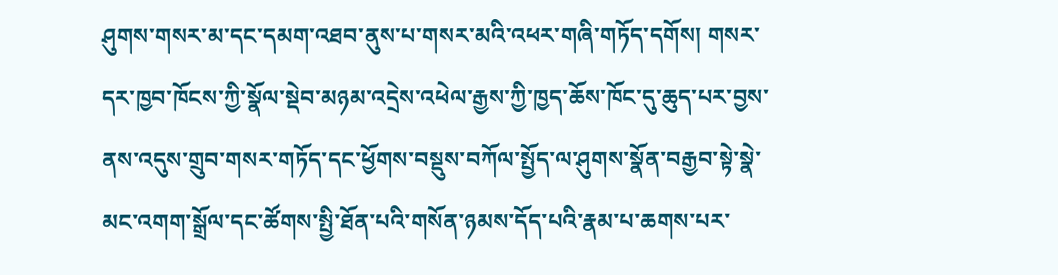ཤུགས་གསར་མ་དང་དམག་འཐབ་ནུས་པ་གསར་མའི་འཕར་གཞི་གཏོད་དགོས། གསར་དར་ཁྱབ་ཁོངས་ཀྱི་སྣོལ་སྡེབ་མཉམ་འདྲེས་འཕེལ་རྒྱས་ཀྱི་ཁྱད་ཆོས་ཁོང་དུ་ཆུད་པར་བྱས་ནས་འདུས་གྲུབ་གསར་གཏོད་དང་ཕྱོགས་བསྡུས་བཀོལ་སྤྱོད་ལ་ཤུགས་སྣོན་བརྒྱབ་སྟེ་སྣེ་མང་འགག་སྒྲོལ་དང་ཚོགས་སྤྱི་ཐོན་པའི་གསོན་ཉམས་དོད་པའི་རྣམ་པ་ཆགས་པར་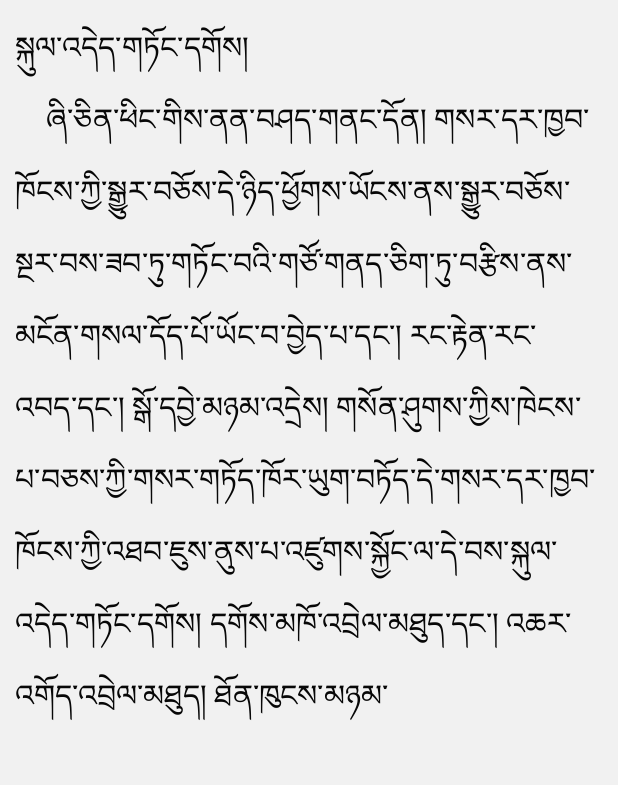སྐུལ་འདེད་གཏོང་དགོས།
    ཞི་ཅིན་ཕིང་གིས་ནན་བཤད་གནང་དོན། གསར་དར་ཁྱབ་ཁོངས་ཀྱི་སྒྱུར་བཅོས་དེ་ཉིད་ཕྱོགས་ཡོངས་ནས་སྒྱུར་བཅོས་སྔར་བས་ཟབ་ཏུ་གཏོང་བའི་གཙོ་གནད་ཅིག་ཏུ་བརྩིས་ནས་མངོན་གསལ་དོད་པོ་ཡོང་བ་བྱེད་པ་དང་། རང་རྟེན་རང་འབད་དང་། སྒོ་དབྱེ་མཉམ་འདྲེས། གསོན་ཤུགས་ཀྱིས་ཁེངས་པ་བཅས་ཀྱི་གསར་གཏོད་ཁོར་ཡུག་བཏོད་དེ་གསར་དར་ཁྱབ་ཁོངས་ཀྱི་འཐབ་ཇུས་ནུས་པ་འཛུགས་སྐྱོང་ལ་དེ་བས་སྐུལ་འདེད་གཏོང་དགོས། དགོས་མཁོ་འབྲེལ་མཐུད་དང་། འཆར་འགོད་འབྲེལ་མཐུད། ཐོན་ཁུངས་མཉམ་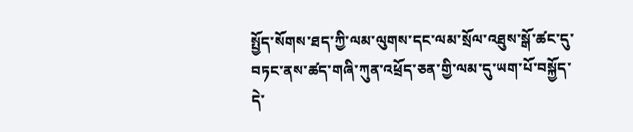སྤྱོད་སོགས་ཐད་ཀྱི་ལམ་ལུགས་དང་ལམ་སྲོལ་འཐུས་སྒོ་ཚང་དུ་བཏང་ནས་ཚད་གཞི་ཀུན་འཕྲོད་ཅན་གྱི་ལམ་དུ་ཡག་པོ་བསྐྱོད་དེ་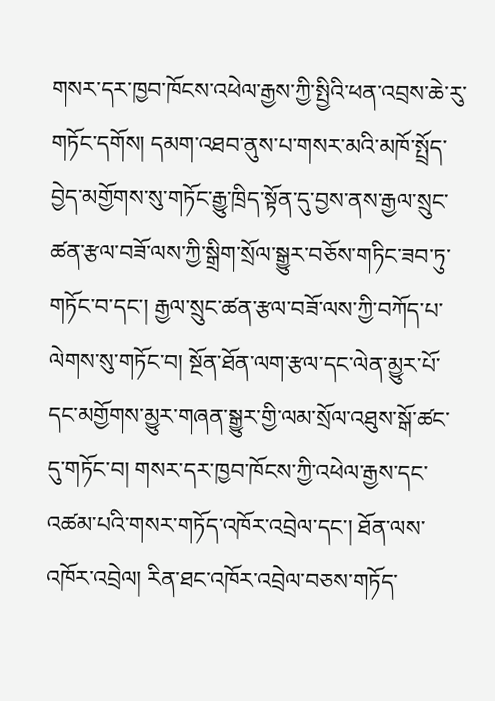གསར་དར་ཁྱབ་ཁོངས་འཕེལ་རྒྱས་ཀྱི་སྤྱིའི་ཕན་འབྲས་ཆེ་རུ་གཏོང་དགོས། དམག་འཐབ་ནུས་པ་གསར་མའི་མཁོ་སྤྲོད་བྱེད་མགྱོགས་སུ་གཏོང་རྒྱུ་ཁྲིད་སྟོན་དུ་བྱས་ནས་རྒྱལ་སྲུང་ཚན་རྩལ་བཟོ་ལས་ཀྱི་སྒྲིག་སྲོལ་སྒྱུར་བཅོས་གཏིང་ཟབ་ཏུ་གཏོང་བ་དང་། རྒྱལ་སྲུང་ཚན་རྩལ་བཟོ་ལས་ཀྱི་བཀོད་པ་ལེགས་སུ་གཏོང་བ། སྔོན་ཐོན་ལག་རྩལ་དང་ལེན་མྱུར་པོ་དང་མགྱོགས་མྱུར་གཞན་སྒྱུར་གྱི་ལམ་སྲོལ་འཐུས་སྒོ་ཚང་དུ་གཏོང་བ། གསར་དར་ཁྱབ་ཁོངས་ཀྱི་འཕེལ་རྒྱས་དང་འཚམ་པའི་གསར་གཏོད་འཁོར་འབྲེལ་དང་། ཐོན་ལས་འཁོར་འབྲེལ། རིན་ཐང་འཁོར་འབྲེལ་བཅས་གཏོད་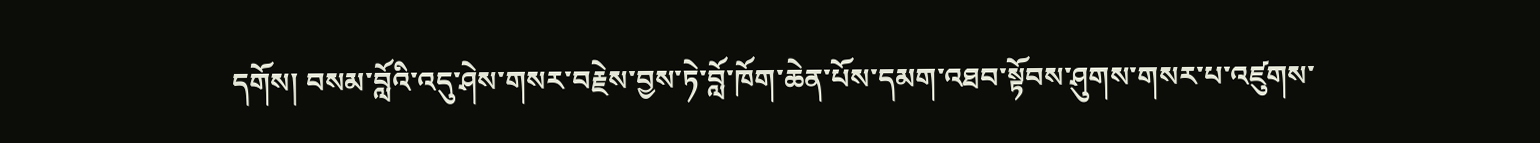དགོས། བསམ་བློའི་འདུ་ཤེས་གསར་བརྗེས་བྱས་ཏེ་བློ་ཁོག་ཆེན་པོས་དམག་འཐབ་སྟོབས་ཤུགས་གསར་པ་འཛུགས་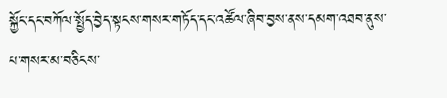སྐྱོང་དང་བཀོལ་སྤྱོད་བྱེད་སྟངས་གསར་གཏོད་དང་འཚོལ་ཞིབ་བྱས་ནས་དམག་འཐབ་ནུས་པ་གསར་མ་བཅིངས་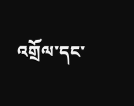འགྲོལ་དང་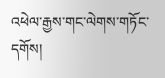འཕེལ་རྒྱས་གང་ལེགས་གཏོང་དགོས།